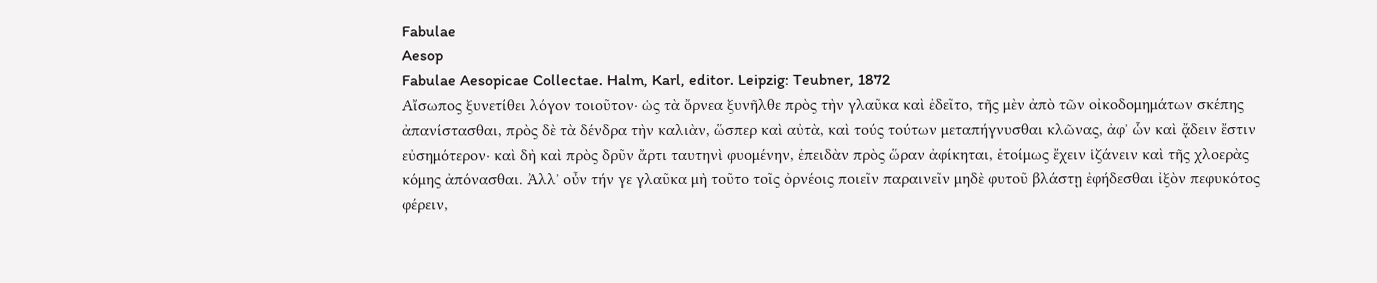Fabulae
Aesop
Fabulae Aesopicae Collectae. Halm, Karl, editor. Leipzig: Teubner, 1872
Αἴσωπος ξυνετίθει λόγον τοιοῦτον· ὡς τὰ ὄρνεα ξυνῆλθε πρὸς τὴν γλαῦκα καὶ ἐδεῖτο, τῆς μὲν ἀπὸ τῶν οἰκοδομημάτων σκέπης ἀπανίστασθαι, πρὸς δὲ τὰ δένδρα τὴν καλιὰν, ὥσπερ καὶ αὐτὰ, καὶ τούς τούτων μεταπήγνυσθαι κλῶνας, ἀφʼ ὧν καὶ ᾄδειν ἔστιν εὐσημότερον· καὶ δὴ καὶ πρὸς δρῦν ἄρτι ταυτηνὶ φυομένην, ἐπειδὰν πρὸς ὥραν ἀφίκηται, ἑτοίμως ἔχειν ἱζάνειν καὶ τῆς χλοερὰς κόμης ἀπόνασθαι. Ἀλλʼ οὖν τήν γε γλαῦκα μὴ τοῦτο τοῖς ὀρνέοις ποιεῖν παραινεῖν μηδὲ φυτοῦ βλάστῃ ἐφήδεσθαι ἰξὸν πεφυκότος φέρειν,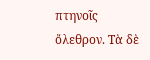πτηνοῖς ὄλεθρον. Τὰ δὲ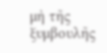μὴ τῆς ξυμβουλῆς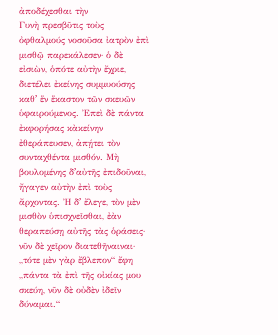ἀποδέχεσθαι τὴν
Γυνὴ πρεσβῦτις τοὺς ὀφθαλμούς νοσοῦσα ἰατρὸν ἐπὶ μισθῷ παρεκάλεσεν· ὁ δὲ εἰσιὼν, ὁπότε αὐτὴν ἔχριε, διετέλει ἐκείνης συμμυούσης καθʼ ἕν ἕκαστον τῶν σκευῶν ὑφαιρούμενος. Ἐπεὶ δὲ πάντα ἐκφορήσας κὰκείνην ἐθεράπευσεν, ἀπῄτει τὸν συνταχθέντα μισθόν. Μὴ βουλομένης δʼαὐτῆς ἐπιδοῦναι, ἤγαγεν αὐτὴν ἐπὶ τοὺς ἄρχοντας. Ἠ δʼ ἔλεγε, τὸν μὲν μισθὸν ὑπισχνεῖσθαι, ἐὰν θεραπεύσῃ αὐτῆς τὰς ὁράσεις· νῦν δὲ χεῖρον διατεθῆναιναι· ,,τότε μὲν γὰρ ἔβλεπον“ ἔφη ,,πάντα τὰ ἐπὶ τῆς οἰκίας μου σκεύη, νῦν δὲ οὐδὲν ἰδεῖν δύναμαι.“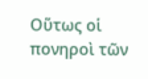Οὕτως οἱ πονηροὶ τῶν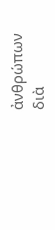ἀνθρώπων διὰ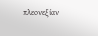πλεονεξίαν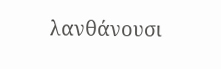λανθάνουσι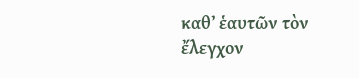καθʼ ἑαυτῶν τὸν ἔλεγχον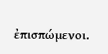ἐπισπώμενοι.